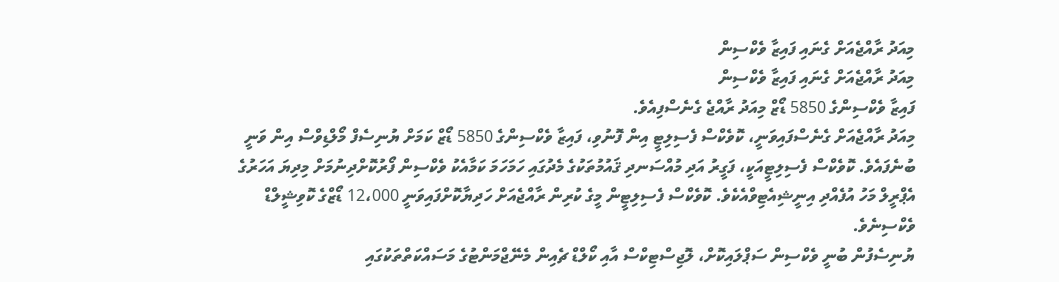މިއަދު ރާއްޖެއަށް ގެނައި ފައިޒާ ވެކްސިން
މިއަދު ރާއްޖެއަށް ގެނައި ފައިޒާ ވެކްސިން
ފައިޒާ ވެކްސިންގެ 5850 ޑޯޒް މިއަދު ރާއްޖެ ގެނެސްފިއެވެ.
މިއަދު ރާއްޖެއަށް ގެނެސްފައިވަނީ، ކޮވެކްސް ފެސިލިޓީ އިން ފޮނުވި، ފައިޒާ ވެކްސިންގެ 5850 ޑޯޒް ކަމަށް ޔުނިސެފް މޯލްޑިވްސް އިން ވަނީ ބުނެފައެވެ. ކޮވެކްސް ފެސިލިޓީއަކީ، ފަގީރު އަދި މުއްސަނދި ޤައުމުތަކުގެ މެދުގައި ހަމަހަމަ ކަމާއެކު ވެކްސިން ފޯރުކޮށްދިނުމަށް މިދިޔަ އަހަރުގެ އެޕްރީލް މަހު އުފެއްދި އިނީޝިއެޓިވްއެކެވެ. ކޮވެކްސް ފެސިލިޓީން މީގެ ކުރިން ރާއްޖެއަށް ހަދިޔާކޮށްފައިވަނީ 12،000 ޑޯޒްގެ ކޮވިޝީލްޑް ވެކްސިނެވެ.
ޔުނިސެފުން ބުނީ ވެކްސިން ސަޕްލައިކޮށް، ލޮޖިސްޓިކްސް އާއި ކޯލްޑް ޗެއިން މެނޭޖްމަންޓުގެ މަސައްކަތްތަކުގައި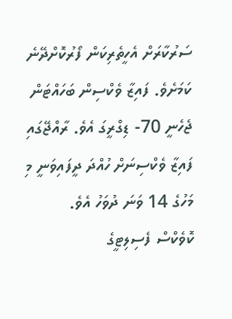ސަރުކާރަށް އެހީތެރިކަން ފޯރުކޮށްދޭނެ ކަމަށެވެ. ފައިޒާ ވެކްސިން ބަހައްޓަން ޖެހެނީ 70- ޑިގްރީގަ އެވެ. ރާއްޖޭގައި ފައިޒާ ވެކްސިނަށް ހުއްދަ ދީފައިވަނީ މި މަހުގެ 14 ވަނަ ދުވަހު އެވެ.
ކޮވެކްސް ފެސިލިޓީގެ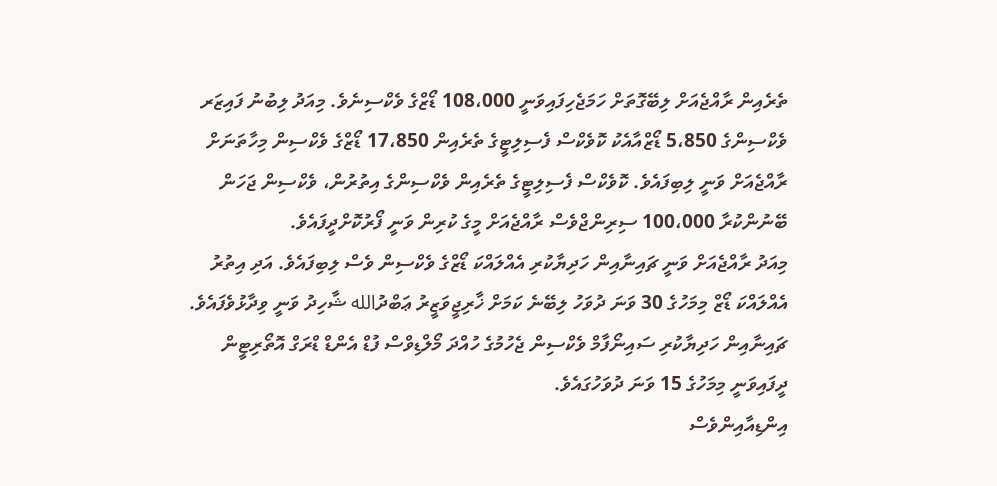ތެރެއިން ރާއްޖެއަށް ލިބޭގޮތަށް ހަމަޖެހިފައިވަނީ 108،000 ޑޯޒްގެ ވެކްސިނެވެ. މިއަދު ލިބުނު ފައިޒަރ ވެކްސިންގެ 5،850 ޑޯޒްއާއެކު ކޮވެކްސް ފެސިލިޓީގެ ތެރެއިން 17،850 ޑޯޒްގެ ވެކްސިން މިހާތަނަށް ރާއްޖެއަށް ވަނީ ލިބިފައެވެ. ކޮވެކްސް ފެސިލިޓީގެ ތެރެއިން ވެކްސިންގެ އިތުރުން، ވެކްސިން ޖަހަން ބޭނުންކުރާ 100،000 ސިރިންޖްވެސް ރާއްޖެއަށް މީގެ ކުރިން ވަނީ ފޯރުކޮށްދީފައެވެ.
މިއަދު ރާއްޖެއަށް ވަނީ ޗައިނާއިން ހަދިޔާކުރި އެއްލައްކަ ޑޯޒްގެ ވެކްސިން ވެސް ލިބިފައެވެ. އަދި އިތުރު އެއްލައްކަ ޑޯޒް މިމަހުގެ 30 ވަނަ ދުވަހު ލިބޭނެ ކަމަށް ޚާރިޖީވަޒީރު ޢަބްދުالله ޝާހިދު ވަނީ ވިދާޅުވެފައެވެ. ޗައިނާއިން ހަދިޔާކުރި ސައިނޯފާމް ވެކްސިން ޖެހުމުގެ ހުއްދަ މޯލްޑިވްސް ފުޑް އެންޑް ޑްރަގް އޮތޯރިޓީން ދީފައިވަނީ މިމަހުގެ 15 ވަނަ ދުވަހުގައެވެ.
އިންޑިއާއިންވެސް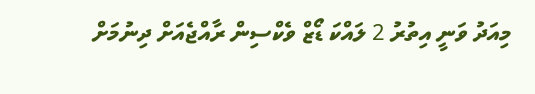މިއަދު ވަނީ އިތުރު 2 ލައްކަ ޑޯޒް ވެކްސިން ރާއްޖެއަށް ދިނުމަށް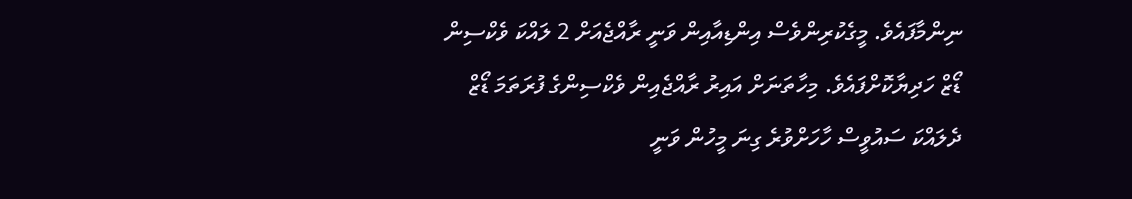ނިންމާފައެވެ. މީގެކުރިންވެސް އިންޑިއާއިން ވަނީ ރާއްޖެއަށް 2 ލައްކަ ވެކްސިން ޑޯޒް ހަދިޔާކޮށްފައެވެ. މިހާތަނަށް އައިރު ރާއްޖެއިން ވެކްސިންގެ ފުރަތަމަ ޑޯޒް ދެލައްކަ ސައުވީސް ހާހަށްވުރެ ގިނަ މީހުން ވަނީ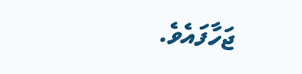ޖަހާފައެވެ.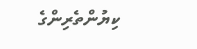ކިޔުންތެރިންގެ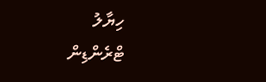ހިޔާލު
ޓްރެންޑިން